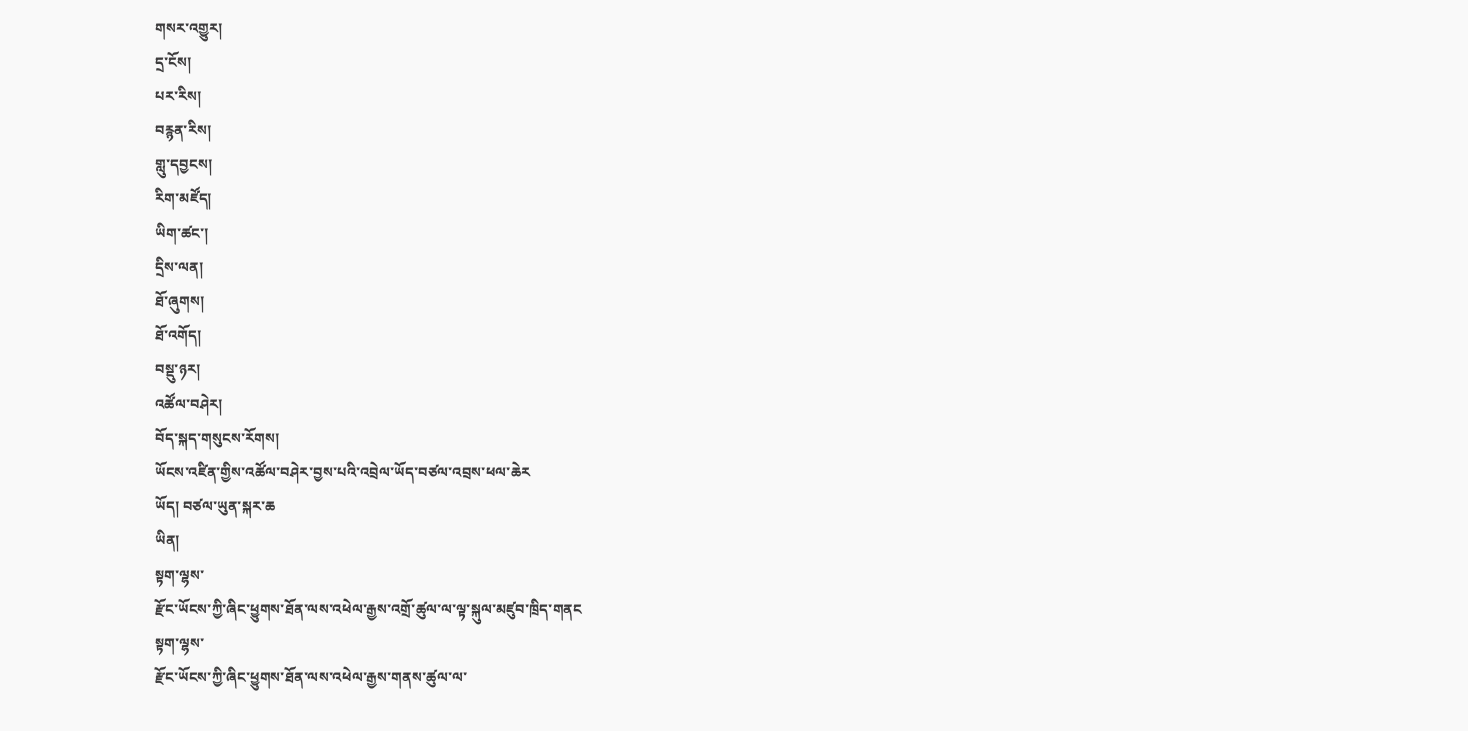གསར་འགྱུར།
དྲ་ངོས།
པར་རིས།
བརྙན་རིས།
གླུ་དབྱངས།
རིག་མཛོད།
ཡིག་ཚང་།
དྲིས་ལན།
ཐོ་ཞུགས།
ཐོ་འགོད།
བསྡུ་ཉར།
འཚོལ་བཤེར།
བོད་སྐད་གསུངས་རོགས།
ཡོངས་འཛིན་གྱིས་འཚོལ་བཤེར་བྱས་པའི་འབྲེལ་ཡོད་བཙལ་འབྲས་ཕལ་ཆེར
ཡོད། བཙལ་ཡུན་སྐར་ཆ
ཡིན།
སྟག་ལྷས་
རྫོང་ཡོངས་ཀྱི་ཞིང་ཕྱུགས་ཐོན་ལས་འཕེལ་རྒྱས་འགྲོ་ཚུལ་ལ་ལྟ་སྐུལ་མཛུབ་ཁྲིད་གནང
སྟག་ལྷས་
རྫོང་ཡོངས་ཀྱི་ཞིང་ཕྱུགས་ཐོན་ལས་འཕེལ་རྒྱས་གནས་ཚུལ་ལ་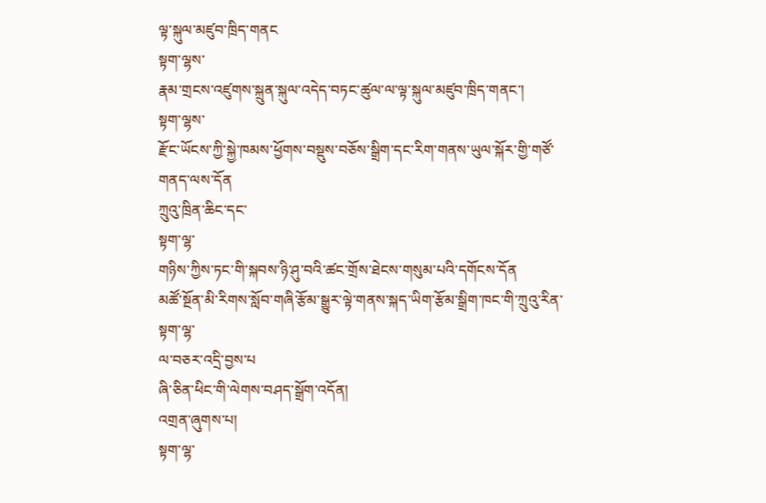ལྟ་སྐུལ་མཛུབ་ཁྲིད་གནང
སྟག་ལྷས་
རྣམ་གྲངས་འཛུགས་སྐྲུན་སྐུལ་འདེད་བཏང་ཚུལ་ལ་ལྟ་སྐུལ་མཛུབ་ཁྲིད་གནང་།
སྟག་ལྷས་
རྫོང་ཡོངས་ཀྱི་སྐྱེ་ཁམས་ཕྱོགས་བསྡུས་བཅོས་སྒྲིག་དང་རིག་གནས་ཡུལ་སྐོར་གྱི་གཙོ་གནད་ལས་དོན
ཀྲུའུ་ཁྲིན་ཆིང་དང་
སྟག་ལྷ་
གཉིས་ཀྱིས་ཏང་གི་སྐབས་ཉི་ཤུ་བའི་ཚང་གྲོས་ཐེངས་གསུམ་པའི་དགོངས་དོན
མཚོ་སྔོན་མི་རིགས་སློབ་གཞི་རྩོམ་སྒྱུར་ལྟེ་གནས་སྐད་ཡིག་རྩོམ་སྒྲིག་ཁང་གི་ཀྲུའུ་རིན་
སྟག་ལྷ་
ལ་བཅར་འདྲི་བྱས་པ
ཞི་ཅིན་ཕིང་གི་ལེགས་བཤད་སྒྲོག་འདོན།
འགྲན་ཞུགས་པ།
སྟག་ལྷ་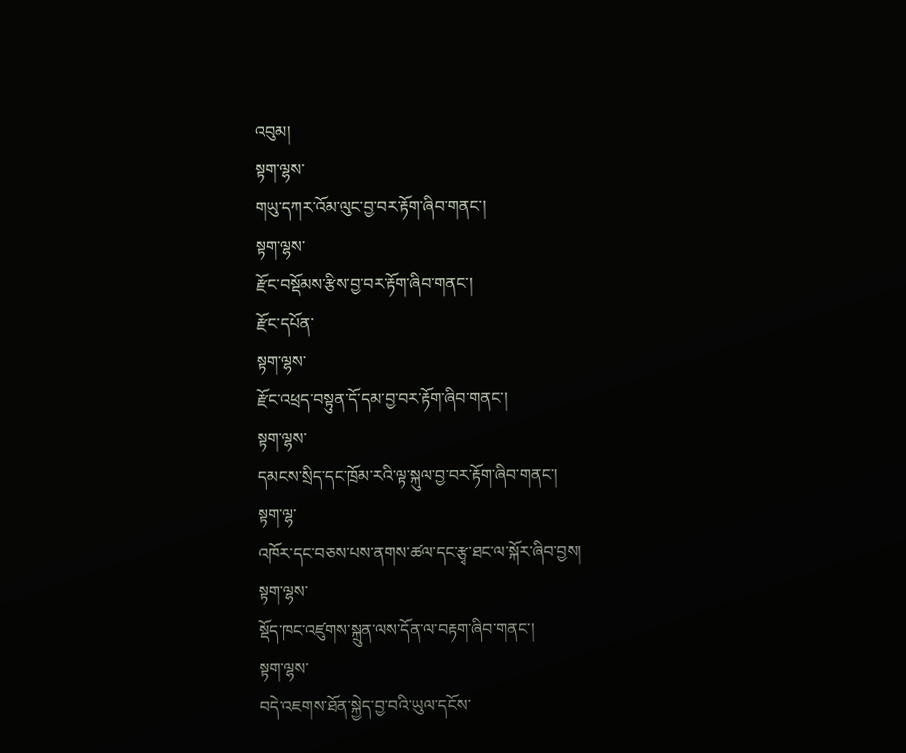འབུམ།
སྟག་ལྷས་
གཡུ་དཀར་འོམ་ལུང་བྱ་བར་རྟོག་ཞིབ་གནང་།
སྟག་ལྷས་
རྫོང་བསྡོམས་རྩིས་བྱ་བར་རྟོག་ཞིབ་གནང་།
རྫོང་དཔོན་
སྟག་ལྷས་
རྫོང་འཕྲད་བསྟུན་དོ་དམ་བྱ་བར་རྟོག་ཞིབ་གནང་།
སྟག་ལྷས་
དམངས་སྲིད་དང་ཁྲོམ་རའི་ལྟ་སྐུལ་བྱ་བར་རྟོག་ཞིབ་གནང་།
སྟག་ལྷ་
འཁོར་དང་བཅས་པས་ནགས་ཚལ་དང་རྩྭ་ཐང་ལ་སྐོར་ཞིབ་བྱས།
སྟག་ལྷས་
སྡོད་ཁང་འཛུགས་སྐྲུན་ལས་དོན་ལ་བརྟག་ཞིབ་གནང་།
སྟག་ལྷས་
བདེ་འཇགས་ཐོན་སྐྱེད་བྱ་བའི་ཡུལ་དངོས་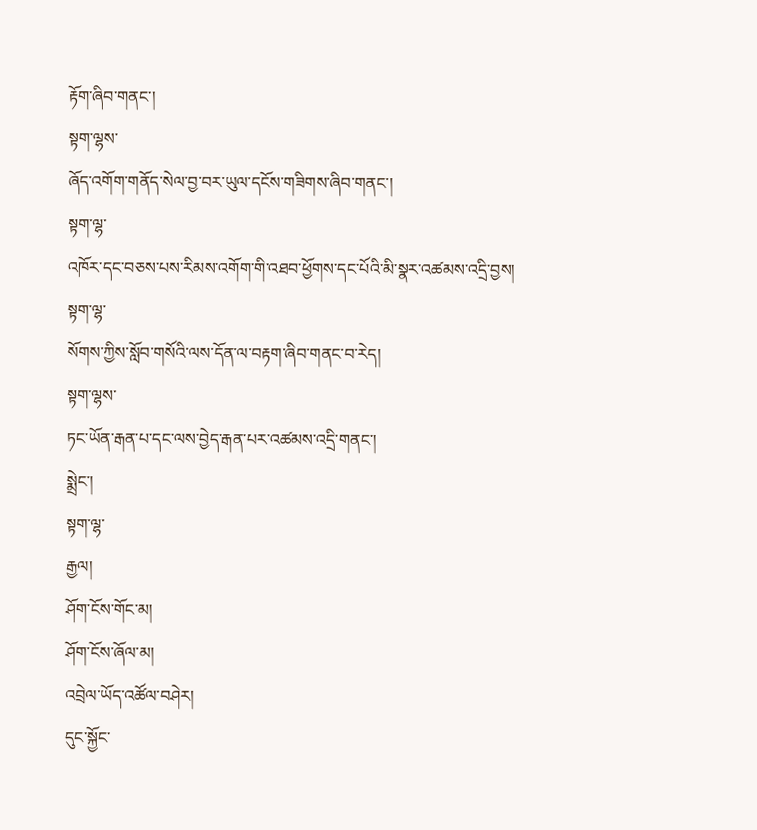རྟོག་ཞིབ་གནང་།
སྟག་ལྷས་
ཞོད་འགོག་གནོད་སེལ་བྱ་བར་ཡུལ་དངོས་གཟིགས་ཞིབ་གནང་།
སྟག་ལྷ་
འཁོར་དང་བཅས་པས་རིམས་འགོག་གི་འཐབ་ཕྱོགས་དང་པོའི་མི་སྣར་འཚམས་འདྲི་བྱས།
སྟག་ལྷ་
སོགས་ཀྱིས་སློབ་གསོའི་ལས་དོན་ལ་བརྟག་ཞིབ་གནང་བ་རེད།
སྟག་ལྷས་
ཏང་ཡོན་རྒན་པ་དང་ལས་བྱེད་རྒན་པར་འཚམས་འདྲི་གནང་།
སྨྲེང་།
སྟག་ལྷ་
རྒྱལ།
ཤོག་ངོས་གོང་མ།
ཤོག་ངོས་ཞོལ་མ།
འབྲེལ་ཡོད་འཚོལ་བཤེར།
དུང་སྐྱོང་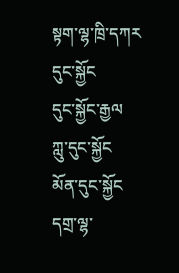སྟག་ལྷ་ཁྲི་དཀར
དུང་སྐྱོང
དུང་སྐྱོང་རྒྱལ
ཀླུ་དུང་སྐྱོང
མོན་དུང་སྐྱོང
དགྲ་ལྷ་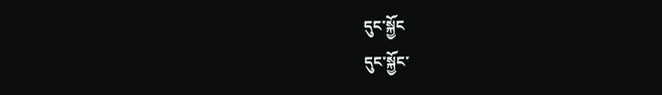དུང་སྐྱོང
དུང་སྐྱོང་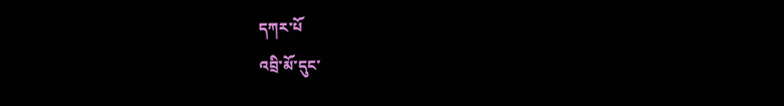དཀར་པོ
འབྲི་མོ་དུང་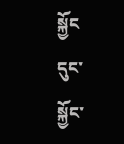སྐྱོང
དུང་སྐྱོང་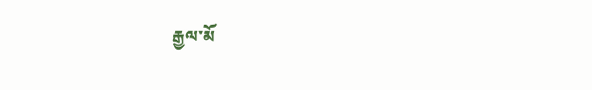རྒྱལ་མོ